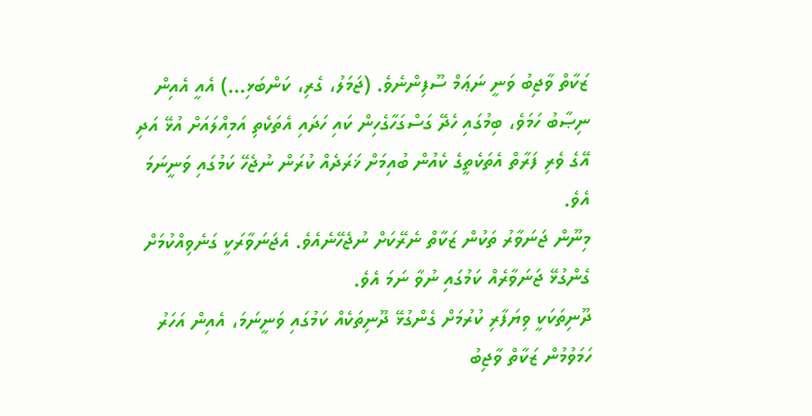ޒަކާތް ވާޖިބު ވަނީ ނަޢަމް ސޫފިންނެވެ. (ޖަމަލު، ގެރި، ކަންބަޅި…) އެއީ އެއިން ނިޞާބު ހަމަވެ، ބިމުގައި ހެދޭ ގަސްގަހާގެހިން ކައި ހަދައި އެތަކެތި އަމިއްލައަށް އުޅޭ އަދި އޭގެ ވެރި ފަރާތް އެތަކެތީގެ ކެއުން ބުއިމަށް ޚަރަދެއް ކުރަން ނުޖެހޭ ކަމުގައި ވަނީނަމަ އެވެ.
މިނޫން ޖަނަވާރު ތަކުން ޒަކާތް ނެރޭކަށް ނުޖެހޭނެއެވެ. އެޖަނަވާރަކީ ގަނެވިއްކުމަށް ގެންގުޅޭ ޖަނަވާރެއް ކަމުގައި ނުވާ ނަމަ އެވެ.
ދޫނިތަކަކީ ވިޔަފާރި ކުރުމަށް ގެންގުޅޭ ދޫނިތަކެއް ކަމުގައި ވަނީނަމަ، އެއިން އަހަރު ހަމަވުމުން ޒަކާތް ވާޖިބު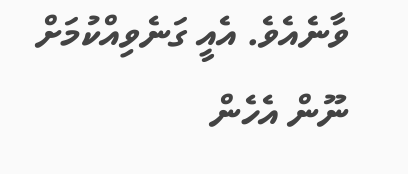ވާނެއެވެ. އެއީ ގަނެވިއްކުމަށް ނޫން އެހެން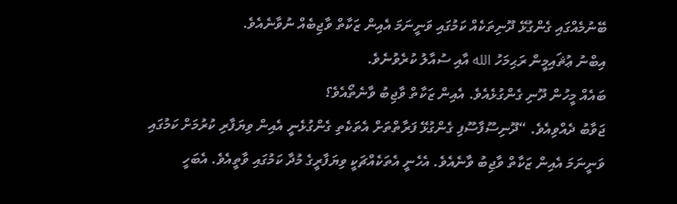ބޭނުމެއްގައި ގެންގުޅޭ ދޫނިތަކެއް ކަމުގައި ވަނީނަމަ އެއިން ޒަކާތް ވާޖިބެއް ނުވާނެއެވެ.
އިބްނު ޢުޘައިމީން ރަޙިމަހު الله އާއި ސުއާލު ކުރެވުނެވެ.
ބައެއް މީހުން ދޫނި ގެންގުޅެއެވެ. އެއިން ޒަކާތް ވާޖިބު ވާނެތޯއެވެ؟
ޖަވާބު ދެއްވިއެވެ. “ދޫނިސޫފާސޫފި ގެންގުޅޭ ފަރާތްތަށް އެތަކެތި ގެންގުޅެނީ އެއިން ވިޔަފާރި ކުރުމަށް ކަމުގައި ވަނީނަމަ އެއިން ޒަކާތް ވާޖިބު ވާނެއެވެ. އެހެނީ އެތަކެއްޗަކީ ވިޔަފާރީގެ މުދާ ކަމުގައި ވާތީއެވެ. އެބަހީ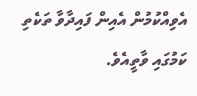އެވިއްކުމުން އެއިން ފައިދާވާ ތަކެތި ކަމުގައި ވާތީއެވެ.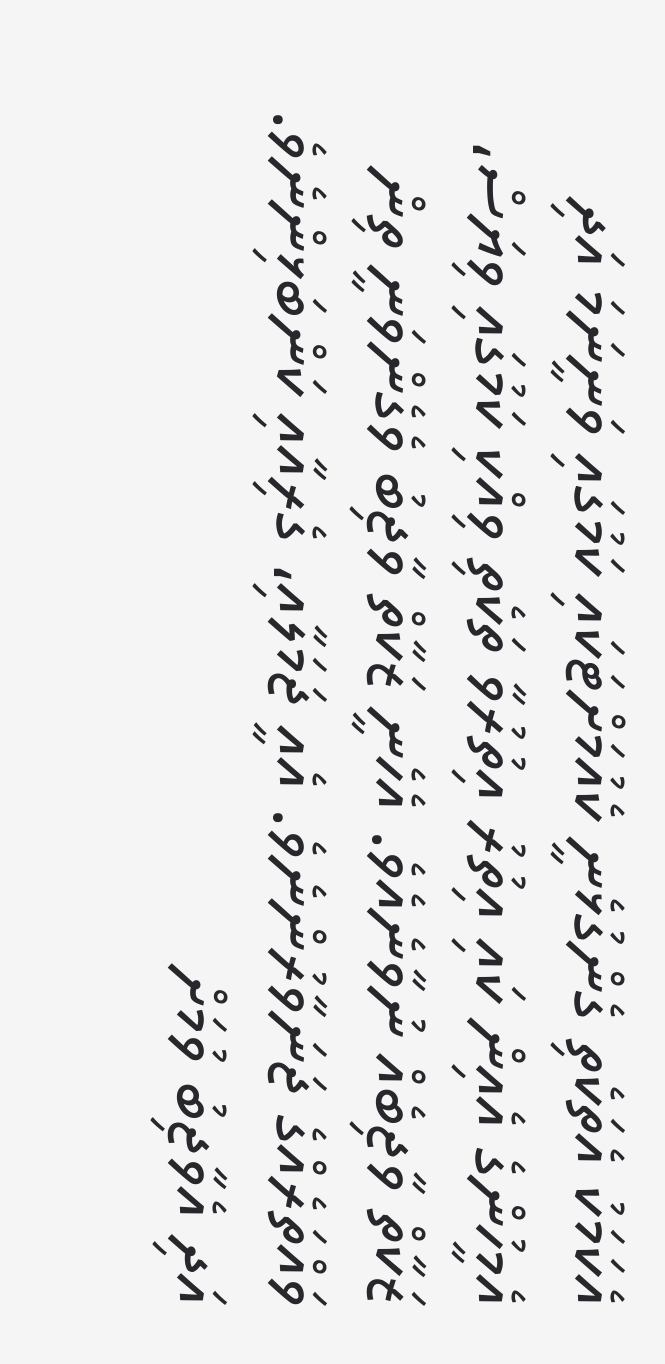އެކަމަކު އެތަކެތި ގެންގުޅެނީ ކެއުމަށްޓަކައި ކަމުގައި ވަނީނަމަ އަދި އެމީހުންގެ އެއިން ކައި އިތުރު އިތުރުވާ ތަކެތި ވިއްކި ކަމުގައި ވިޔަސް، ޒަކާތް ވާޖިބެއް ނުވާނެއެވެ. އެހެނީ ޒަކާތް ވާޖިބު ވެގެންވަނީ ތިން ވައްތަރެއްގެ ޖަނަވާރުންނެވެ. އެއީ ޖަމަލާއި، ގެރިއާއި ކަންބަޅިންނެވެ. އަދި އެވާޖިބު ވުމަށް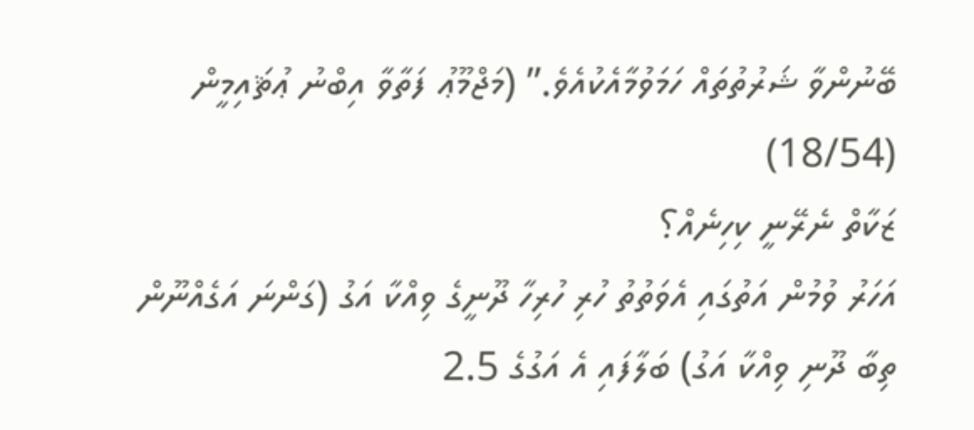ބޭނުންވާ ޝަރުތުތައް ހަމަވުމާއެކުއެވެ.” (މަޖްމޫޢު ފަތާވާ އިބްނު ޢުޘައިމީން (18/54)
ޒަކާތް ނެރޭނީ ކިހިނެއް؟
އަހަރު ވުމުން އަތުގައި އެވަތުތު ހުރި ހުރިހާ ދޫނީގެ ވިއްކާ އަގު (ގަންނަ އަގެއްނޫން ތިބާ ދޫނި ވިއްކާ އަގު) ބަލާފައި އެ އަގުގެ 2.5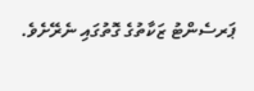ޕަރސެންޓު ޒަކާތުގެ ގޮތުގައި ނެރޭށެވެ.